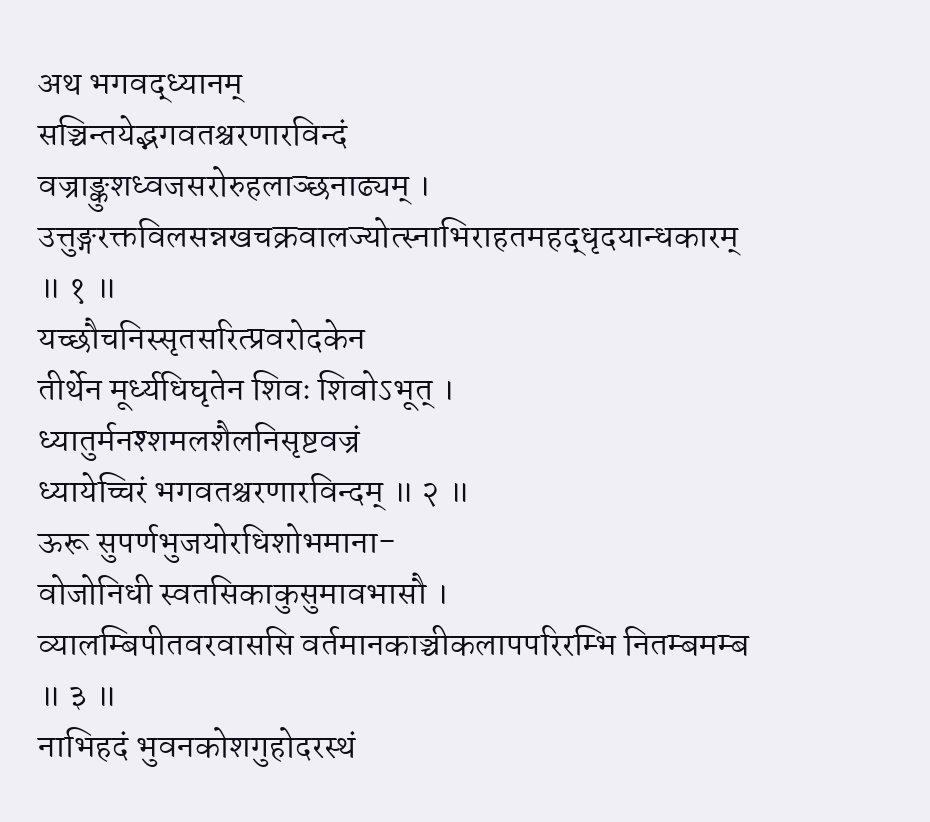अथ भगवद्ध्यानम्
सञ्चिन्तयेद्भगवतश्चरणारविन्दं
वज्राङ्कुशध्वजसरोरुहलाञ्छनाढ्यम् ।
उत्तुङ्गरक्तविलसन्नखचक्रवालज्योत्स्नाभिराहतमहद्धृदयान्धकारम् ॥ १ ॥
यच्छौचनिस्सृतसरित्प्रवरोदकेन
तीर्थेन मूर्ध्यधिघृतेन शिवः शिवोऽभूत् ।
ध्यातुर्मनश्शमलशैलनिसृष्टवज्रं
ध्यायेच्चिरं भगवतश्चरणारविन्दम् ॥ २ ॥
ऊरू सुपर्णभुजयोरधिशोभमाना-
वोजोनिधी स्वतसिकाकुसुमावभासौ ।
व्यालम्बिपीतवरवाससि वर्तमानकाञ्चीकलापपरिरम्भि नितम्बमम्ब ॥ ३ ॥
नाभिहदं भुवनकोशगुहोदरस्थं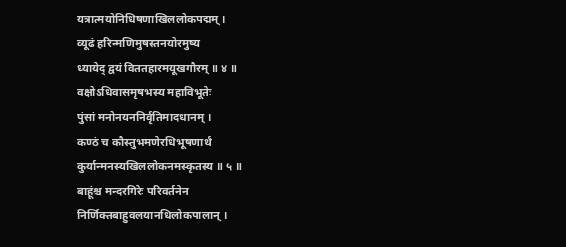यत्रात्मयोनिधिषणाखिललोकपद्मम् ।
व्यूढं हरिन्मणिमुषस्तनयोरमुष्य
ध्यायेद् द्वयं विततहारमयूखगौरम् ॥ ४ ॥
वक्षोऽधिवासमृषभस्य महाविभूतेः
पुंसां मनोनयननिर्वृतिमादधानम् ।
कण्ठं च कौस्तुभमणेरधिभूषणार्थं
कुर्यान्मनस्यखिललोकनमस्कृतस्य ॥ ५ ॥
बाहूंश्च मन्दरगिरेः परिवर्तनेन
निर्णिक्तबाहुवलयानधिलोकपालान् ।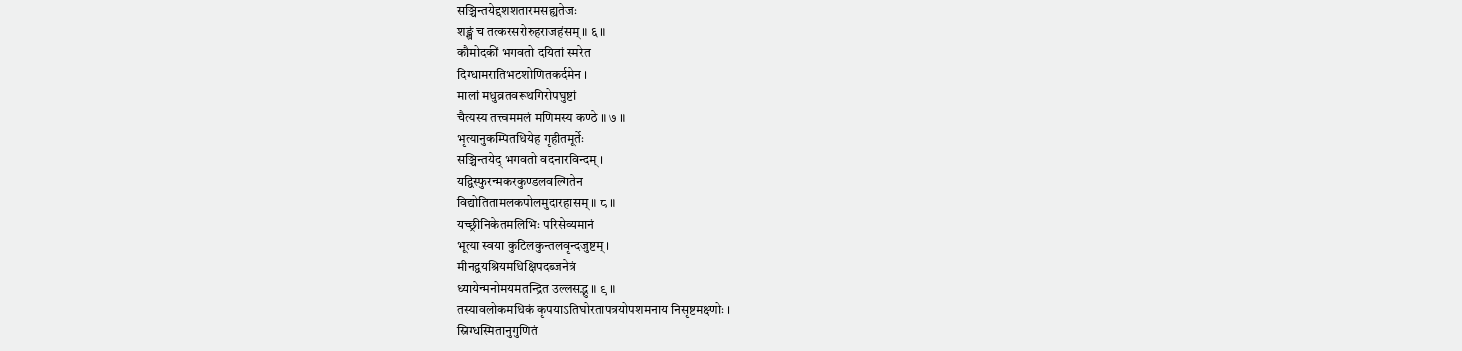सञ्चिन्तयेद्दशशतारमसह्यतेजः
शङ्खं च तत्करसरोरुहराजहंसम् ॥ ६ ॥
कौमोदकीं भगवतो दयितां स्मरेत
दिग्धामरातिभटशोणितकर्दमेन ।
मालां मधुव्रतवरूथगिरोपघुष्टां
चैत्यस्य तत्त्वममलं मणिमस्य कण्ठे ॥ ७ ॥
भृत्यानुकम्पितधियेह गृहीतमूर्तेः
सञ्चिन्तयेद् भगवतो वदनारविन्दम् ।
यद्विस्फुरन्मकरकुण्डलवल्गितेन
विद्योतितामलकपोलमुदारहासम् ॥ ८ ॥
यच्छ्रीनिकेतमलिभिः परिसेव्यमानं
भूत्या स्वया कुटिलकुन्तलवृन्दजुष्टम् ।
मीनद्वयश्रियमधिक्षिपदब्जनेत्रं
ध्यायेन्मनोमयमतन्द्रित उल्लसद्भु ॥ ९ ॥
तस्यावलोकमधिकं कृपयाऽतिघोरतापत्रयोपशमनाय निसृष्टमक्ष्णोः ।
स्निग्धस्मितानुगुणितं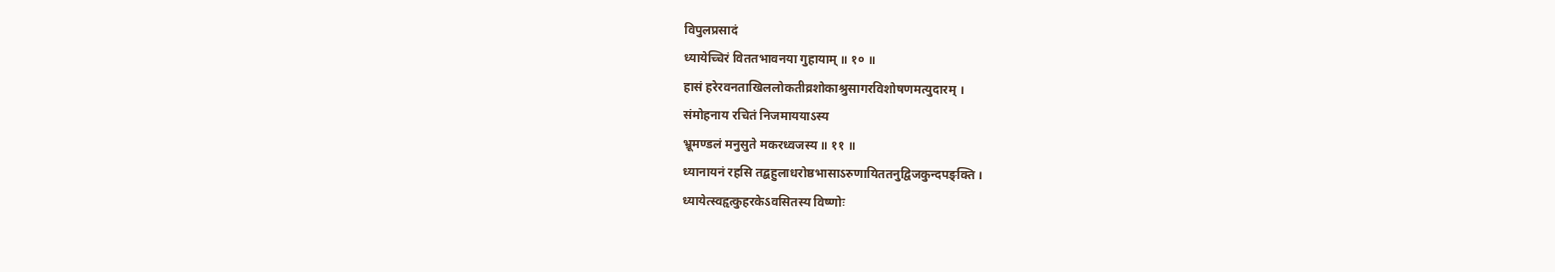विपुलप्रसादं
ध्यायेच्चिरं विततभावनया गुहायाम् ॥ १० ॥
हासं हरेरवनताखिललोकतीव्रशोकाश्रुसागरविशोषणमत्युदारम् ।
संमोहनाय रचितं निजमाययाऽस्य
भ्रूमण्डलं मनुसुते मकरध्वजस्य ॥ ११ ॥
ध्यानायनं रहसि तद्बहुलाधरोष्ठभासाऽरुणायिततनुद्विजकुन्दपङ्क्ति ।
ध्यायेत्स्वहृत्कुहरकेऽवसितस्य विष्णोः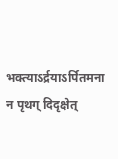भक्त्याऽर्द्रयाऽर्पितमना न पृथग् दिदृक्षेत्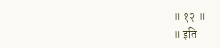॥ १२ ॥
॥ इति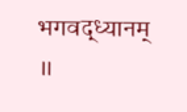भगवद्ध्यानम् ॥